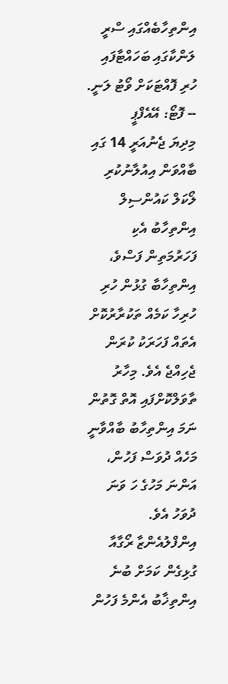އިންތިހާބެއްގައި ސްރީ ލަންކާގައި ބަހައްޓާފައި ހުރި ފޮއްޓަކަށް ވޯޓު ލަނީ. -- ފޮޓޯ: އޭއެފްޕީ
މިދިޔަ ޖެނުއަރީ 14 ގައި ބާއްވަން އިއުލާނުކުރި ލޯކަލް ކައުންސިލް އިންތިހާބު އެކި ފަހަރުމަތިން ފަސްވެ، އިންތިހާބާ ގުޅުން ހުރި ހުރިހާ ކަމެއް ތަކުރާރުކޮށް އެތައް ފަހަރަކު ކުރަން ޖެހިއްޖެ އެވެ. މިހާރު ތާވަލްކޮށްފައި އޮތް ގޮތުން ނަމަ އިންތިހާބު ބާއްވާނީ މަހެއް ދުވަސް ފަހުން، އަންނަ މަހުގެ ހަ ވަނަ ދުވަހު އެވެ. އިންފްލުއެންޒާ ރޯގާއާ ގުޅިގެން ކަމަށް ބުނެ އިންތިޚާބު އެންމެ ފަހުން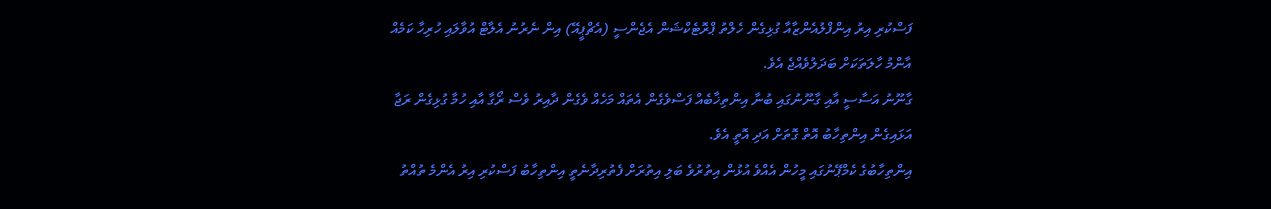ފަސްކުރި އިރު އިންފްލުއެންޒާއާ ގުޅިގެން ހެލްތު ޕްރޮޓެކްޝަން އެޖެންސީ (އެޗްޕީއޭ) އިން ނެރުނު އެލާޓް އުވާލައި ހުރިހާ ކަމެއް އާންމު ހާލަތަކަށް ބަދަލުވެއްޖެ އެވެ.
ގާނޫނު އަސާސީ އާއި ގާނޫނުގައި ބުނާ އިންތިޚާބެއް ފަސްވެގެން އެތައް މަހެއް ވެގެން ދާއިރު ވެސް ރޯގާ އާއި ހުމާ ގުޅިގެން ރަޖާ އަޅައިގެން އިންތިހާބު އޮތް ގޮތަށް އަދި އޮތީ އެވެ.
އިންތިހާބުގެ ކެމްޕޭނުގައި މީހުން އެއްވެ އުޅުން އިތުރުވެ ބަލި އިތުރަށް ފެތުރިދާނެތީ އިންތިހާބު ފަސްކުރި އިރު އެންމެ ތުއްތު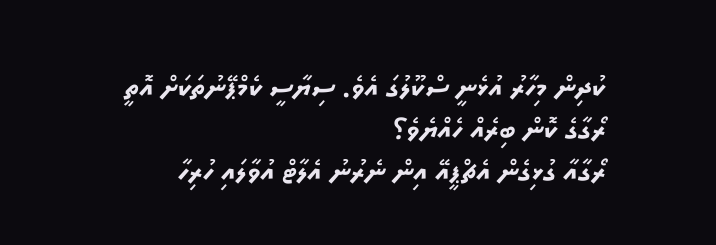ކުދިން މިހާރު އުޅެނީ ސްކޫލުގަ އެވެ. ސިޔާސީ ކެމްޕޭނުތަކަށް އޮތީ ރޯގާގެ ކޮން ބިރެއް ހެއްޔެވެ؟
ރޯގާއާ ގުޅިގެން އެޗްޕީއޭ އިން ނެރުނު އެލާޓް އުވާލައި ހުރިހާ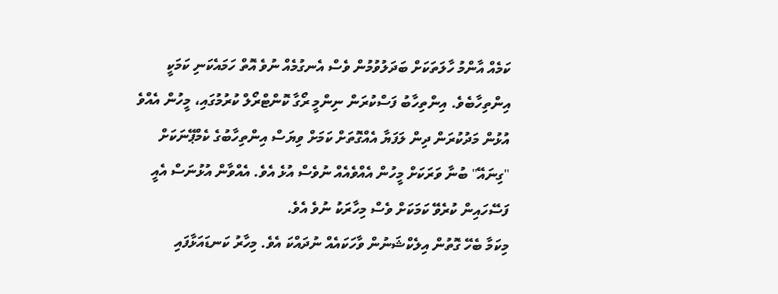ކަމެއް އާންމު ހާލަތަކަށް ބަދަލުވުމުން ވެސް އެނގުމެއް ނުވެ އޮތް ހަމައެކަނި ކަމަކީ އިންތިހާބެވެ. އިންތިހާބު ފަސްކުރަން ނިންމީ ރޯގާ ކޮންޓްރޯލް ކުރުމުގައި، މީހުން އެއްވެ އުޅުން މަދުކުރަން ދިން ލަފަޔާ އެއްގޮތަށް ކަމަށް ވިޔަސް އިންތިހާބުގެ ކެމްޕޭނަކަށް "ގިނައޭ" ބުނާ ވަރަކަށް މީހުން އެއްވެއެއް ނުވެސް އުޅެ އެވެ. އެއްވާން އުޅުނަސް އެއީ ފަސޭހައިން ކުރެވޭ ކަމަކަށް ވެސް މިހާރަކު ނުވެ އެވެ.
މިކަމާ ބެހޭ ގޮތުން އިލެކްޝަނުން ވާހަކައެއް ނުދައްކަ އެވެ. މިހާރު ކަނޑައަޅާފައި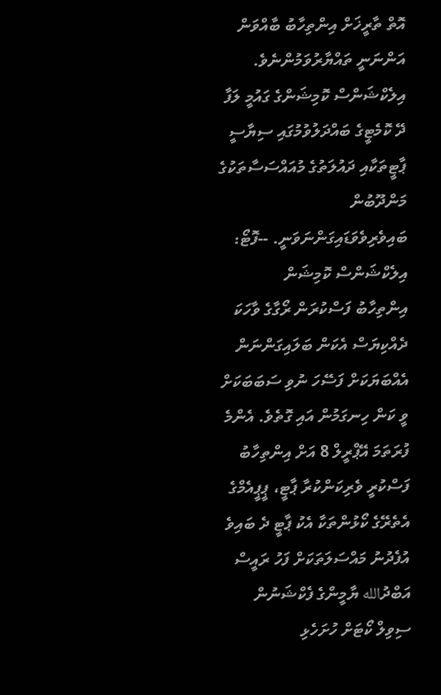އޮތް ތާރީޚަށް އިންތިހާބު ބާއްވަން އަންނަނީ ތައްޔާރުވަމުންނެވެ.
އިލެކްޝަންސް ކޮމިޝަންގެ ގައުމީ ލަފާ ދޭ ކޮމެޓީގެ ބައްދަލުވުމުގައި ސިޔާސީ ޕާޓީތަކާއި ދައުލަތުގެ މުއައްސަސާތަކުގެ މަންދޫބުން ބައިވެރިވެވަޑައިގަންނަވަނީ. --ފޮޓޯ: އިލެކްޝަންސް ކޮމިޝަން
އިންތިހާބު ފަސްކުރަން ރޯގާގެ ވާހަކަ ދެއްކިޔަސް އެކަން ބަލައިގަންނަން އެއްބަޔަކަށް ފަސޭހަ ނުވި ސަބަބަކަށް ވީ ކަން ހިނގަމުން އައި ގޮތެވެ. އެންމެ ފުރަތަމަ އޭޕްރީލް 8 އަށް އިންތިހާބު ފަސްކުރީ ވެރިކަންކުރާ ޕާޓީ، ޕީޕީއެމްގެ އެތެރޭގެ ކޯޅުންތަކާ އެކު ޕާޓީ ދެ ބައިވެ އުފެދުނު މައްސަލަތަކަށް ފަހު ރައީސް އަބްދުالله ޔާމީންގެ ފެކްޝަނުން ސިވިލް ކޯޓަށް ހުށަހެޅި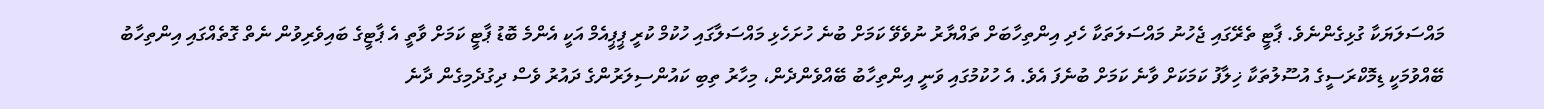މައްސަލަޔަކާ ގުޅިގެންނެވެ. ޕާޓީ ތެރޭގައި ޖެހުނު މައްސަލަތަކާ ހެދި އިންތިހާބަށް ތައްޔާރު ނުވެވޭ ކަމަށް ބުނެ ހުށަހެޅި މައްސަލާގައި ހުކުމް ކުރީ ޕީޕީއެމް އަކީ އެންމެ ބޮޑު ޕާޓީ ކަމަށް ވާތީ އެ ޕާޓީގެ ބައިވެރިވުން ނެތް ގޮތެއްގައި އިންތިހާބު ބޭއްވުމަކީ ޑިމޮކްރަސީގެ އުސޫލުތަކާ ޚިލާފު ކަމަކަށް ވާނެ ކަމަށް ބުނެފަ އެވެ. އެ ހުކުމުގައި ވަނީ އިންތިހާބު ބޭއްވެންދެން، މިހާރު ތިބި ކައުންސިލަރުންގެ ދައުރު ވެސް ދިގުދެމިގެން ދާނެ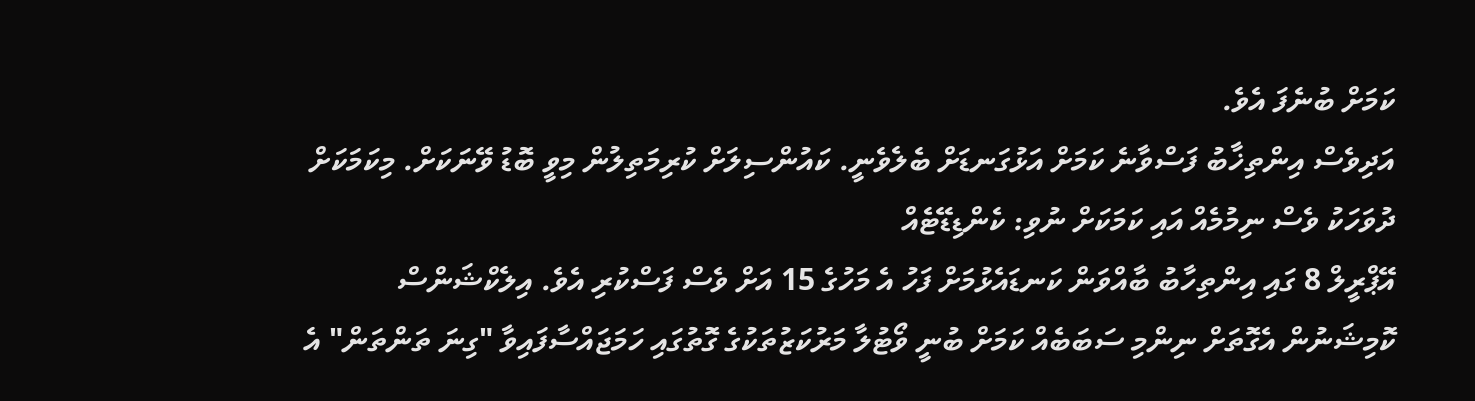ކަމަށް ބުނެފަ އެވެ.
އަދިވެސް އިންތިޚާބު ފަސްވާނެ ކަމަށް އަޅުގަނޑަށް ބެލެވެނީ. ކައުންސިލަށް ކުރިމަތިލުން މިވީ ބޮޑު ވޭނަކަށް. މިކަމަކަށް ދުވަހަކު ވެސް ނިމުމެއް އައި ކަމަކަށް ނުވި: ކެންޑިޑޭޓެއް
އޭޕްރީލް 8 ގައި އިންތިހާބު ބާއްވަން ކަނޑައެޅުމަށް ފަހު އެ މަހުގެ 15 އަށް ވެސް ފަސްކުރި އެވެ. އިލެކްޝަންސް ކޮމިޝަނުން އެގޮތަށް ނިންމި ސަބަބެއް ކަމަށް ބުނީ ވޯޓުލާ މަރުކަޒުތަކުގެ ގޮތުގައި ހަމަޖައްސާފައިވާ "ގިނަ ތަންތަން" އެ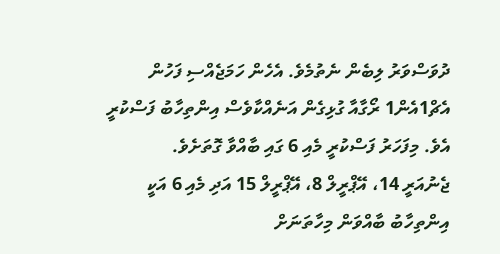ދުވަސްވަރު ލިބެން ނެތުމެވެ. އެހެން ހަމަޖެއްސި ފަހުން އެޗް1އެން1 ރޯގާއާ ގުޅިގެން އަނެއްކާވެސް އިންތިހާބު ފަސްކުރީ އެވެ. މިފަހަރު ފަސްކުރީ މެއި 6 ގައި ބާއްވާ ގޮތަށެވެ.
ޖެނުއަރީ 14، އޭޕްރީލް 8، އޭޕްރީލް 15 އަދި މެއި 6 އަކީ އިންތިހާބު ބާއްވަން މިހާތަނަށް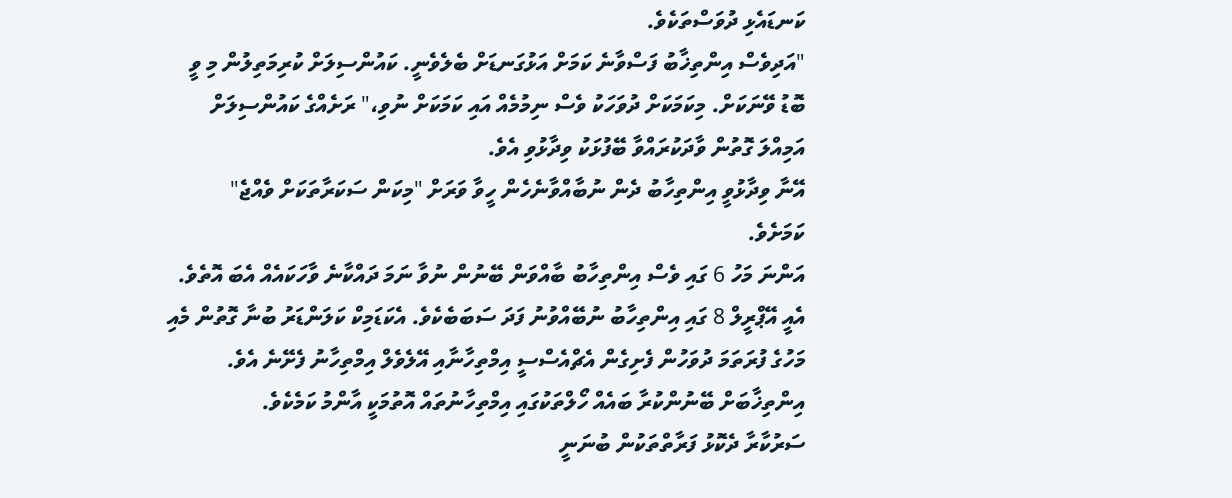ކަނޑައެޅި ދުވަސްތަކެވެ.
"އަދިވެސް އިންތިޚާބު ފަސްވާނެ ކަމަށް އަޅުގަނޑަށް ބެލެވެނީ. ކައުންސިލަށް ކުރިމަތިލުން މި ވީ ބޮޑު ވޭނަކަށް. މިކަމަކަށް ދުވަހަކު ވެސް ނިމުމެއް އައި ކަމަކަށް ނުވި،" ރަށެއްގެ ކައުންސިލަށް އަމިއްލަ ގޮތުން ވާދަކުރައްވާ ބޭފުޅަކު ވިދާޅުވި އެވެ.
އޭނާ ވިދާޅުވީ އިންތިހާބު ދެން ނުބާއްވާނެހެން ހީވާ ވަރަށް "މިކަން ސަކަރާތަކަށް ވެއްޖެ" ކަމަށެވެ.
އަންނަ މަހު 6 ގައި ވެސް އިންތިހާބު ބާއްވަން ބޭނުން ނުވާ ނަމަ ދައްކާނެ ވާހަކައެއް އެބަ އޮތެވެ. އެއީ އޭޕްރީލް 8 ގައި އިންތިހާބު ނުބޭއްވުނު ފަދަ ސަބަބެކެވެ. އެކަޑަމިކް ކަލަންޑަރު ބުނާ ގޮތުން މެއި މަހުގެ ފުރަތަމަ ދުވަހުން ފެށިގެން އެޗްއެސްސީ އިމްތިހާނާއި އޭލެވެލް އިމްތިހާނު ފެށޭނެ އެވެ. އިންތިޚާބަށް ބޭނުންކުރާ ބައެއް ހޯލްތަކުގައި އިމްތިހާނުތައް އޮތުމަކީ އާންމު ކަމެކެވެ.
ސަރުކާރާ ދެކޮޅު ފަރާތްތަކުން ބުނަނީ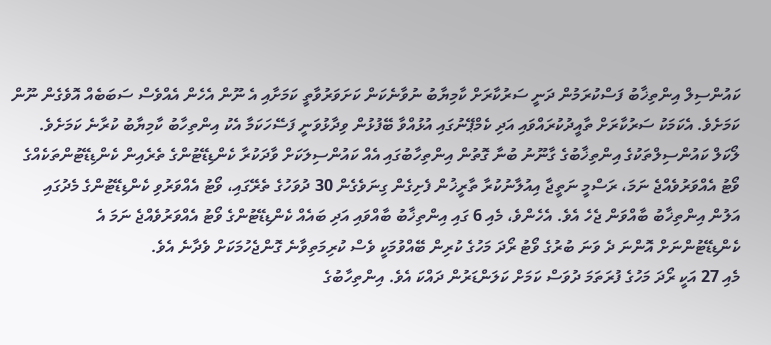ކައުންސިލް އިންތިޚާބު ފަސްކުރަމުން ދަނީ ސަރުކާރަށް ކާމިޔާބު ނުވާނެކަން ކަށަވަރުވާތީ ކަމަށާއި އެ ނޫން އެހެން އެއްވެސް ސަބަބެއް އޮވެގެން ނޫން ކަމަށެވެ. އެކަމަކު ސަރުކާރަށް ތާއީދުކުރައްވައި އަދި ކެމްޕޭނުގައި އުޅުއްވާ ބޭފުޅުން ވިދާޅުވަނީ ފަސޭހަކަމާ އެކު އިންތިހާބު ކާމިޔާބު ކުރާނެ ކަމަށެވެ.
ލޯކަލް ކައުންސިލްތަކުގެ އިންތިޚާބުގެ ގާނޫނު ބުނާ ގޮތުން އިންތިހާބުގައި އެއް ކައުންސިލަކަށް ވާދަކުރާ ކެންޑިޑޭޓުންގެ ތެރެއިން ކެންޑިޑޭޓުންތަކެއްގެ ވޯޓު އެއްވަރުވެއްޖެ ނަމަ، ރަސްމީ ނަތީޖާ އިއުލާނުކުރާ ތާރީޚުން ފެށިގެން ގިނަވެގެން 30 ދުވަހުގެ ތެރޭގައި، ވޯޓު އެއްވަރުވި ކެންޑިޑޭޓުންގެ މެދުގައި އަލުން އިންތިޚާބު ބާއްވަން ޖެހެ އެވެ. އެހެންވެ، މެއި 6 ގައި އިންތިޚާބު ބާއްވައި އަދި ބައެއް ކެންޑިޑޭޓުންގެ ވޯޓު އެއްވަރުވެއްޖެ ނަމަ އެ ކެންޑިޑޭޓުންނަށް އޮންނަ ދެ ވަނަ ބުރުގެ ވޯޓު ރޯދަ މަހުގެ ކުރިން ބޭއްވުމަކީ ވެސް ކުރިމަތިވާނެ ގޮންޖެހުމަކަށް ވެދާނެ އެވެ.
މެއި 27 އަކީ ރޯދަ މަހުގެ ފުރަތަމަ ދުވަސް ކަމަށް ކަލަންޑަރުން ދައްކަ އެވެ. އިންތިހާބުގެ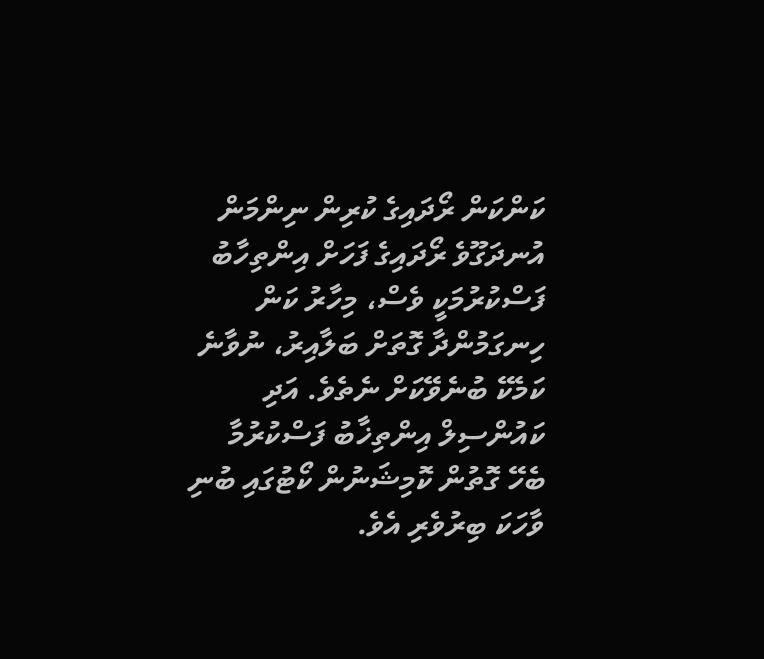ކަންކަން ރޯދައިގެ ކުރިން ނިންމަން އުނދަގޫވެ ރޯދައިގެ ފަހަށް އިންތިހާބު ފަސްކުރުމަކީ ވެސް، މިހާރު ކަން ހިނގަމުންދާ ގޮތަށް ބަލާއިރު، ނުވާނެ ކަމެކޭ ބުނެވޭކަށް ނެތެވެ. އަދި ކައުންސިލް އިންތިޚާބު ފަސްކުރުމާ ބެހޭ ގޮތުން ކޮމިޝަނުން ކޯޓުގައި ބުނި ވާހަކަ ބިރުވެރި އެވެ.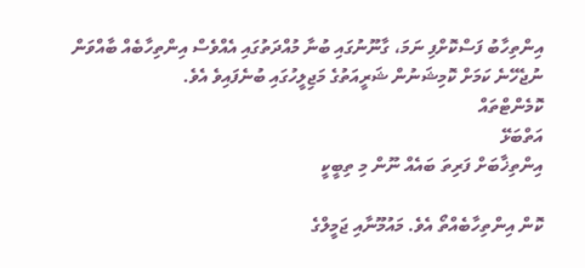އިންތިހާބު ފަސްކޮށްފި ނަމަ، ގާނޫނުގައި ބުނާ މުއްދަތުގައި އެއްވެސް އިންތިހާބެއް ބާއްވަން ނުޖެހޭނެ ކަމަށް ކޮމިޝަނުން ޝަރީއަތުގެ މަޖިލީހުގައި ބުނެފައިވެ އެވެ.
ކޮމެންޓްތައް
އަތްބަޅޭ
އިންތިޚާބަށް ފަރިތަ ބައެއް ނޫން މި ތިބީކީ

ކޮން އިންތިހާބެއްތޯ އެވެ. މައުމޫނާއި ޖަމީލްގެ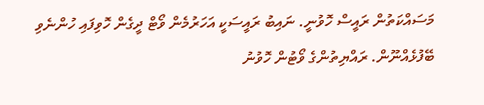މަސައްކަތުން ރައީސް ހޮވުނީ. ނައިބު ރައީސަކީ އަހަރުމެން ވޯޓް ދީގެން ހޮވިފައި ހުންނެވި ބޭފުޅެއްނޫން. ރައްޔިތުންގެ ވޯޓުން ހޮވުނު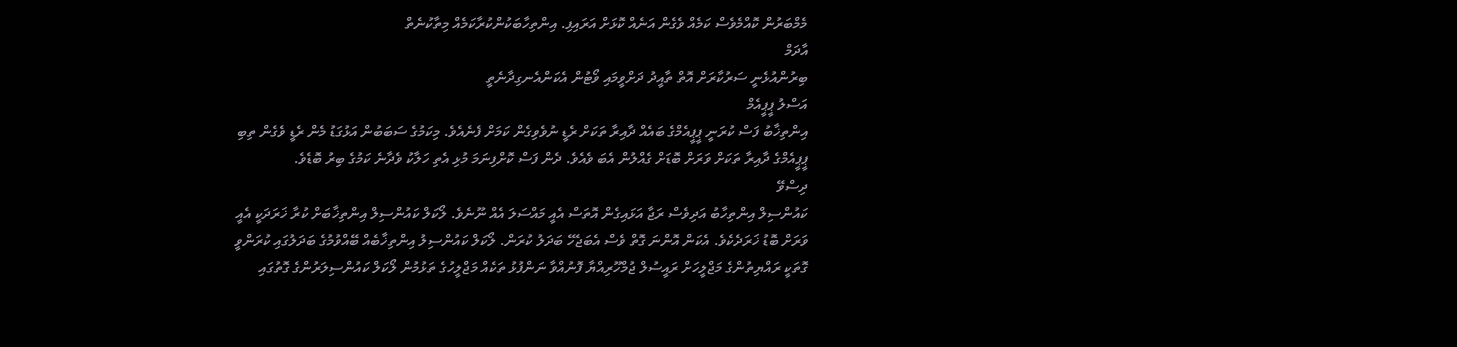މެމްބަރުން ކޮއްމެވެސް ކަމެއް ވެގެން އަނެއް ކޮޅަށް އަރައިފި. އިންތިހާބަކުންކުރާކަމެއް މިތާކުނެތް
އާދަމް
ބިރުންއުޅެނީ ސަރުކާރަށް އޮތް ތާއީދު ދަށްވީމައި ވޯޓުން އެކަންއެނގިދާނެތީ
އަސްލު ޕީޕީއެމް
އިންތިޚާބު ފަސް ކުރަނީ ޕީޕީއެމްގެ ބައެއް ދާއިރާ ތަކަށް ރެޑީ ނުވެވިގެން ކަމަށް ފެނެއެވެ. މިކަމުގެ ސަބަބުން އަޅުގަޑު މެން ރެޑީ ވެގެން ތިބި ޕީޕީއެމްގެ ދާއިރާ ތަކަށް ވަރަށް ބޮޑަށް ގެއްލުން އެބަ ވެއެވެ. ދެން ފަސް ކޮށްފިނަމަ މުޅި އެތި ހަލާކު ވެދާނެ ކަމުގެ ބިރު ބޮޑެވެ.
ދިސްވޭ
ކައުންސިލް އިންތިހާބު އަދިވެސް ރަޖާ އަޅައިގެން އޮތަސް އެއީ މައްސަލަ އެއް ނޫނެވެ. ލޯކަލް ކައުންސިލް އިންތިޚާބަށް ކުރާ ޚަރަދަކީ އެއީ ވަރަށް ބޮޑު ޚަރަދެކެވެ. އެކަން އޮންނަ ގޮތް ވެސް އެބަޖެހޭ ބަދަލު ކުރަން. ލޯކަލް ކައުންސިލު އިންތިޚާބެއް ބޭއްވުމުގެ ބަދަލުގައި ކުރަންވީ ގޮތަކީ ރައްޔިތުންގެ މަޖްލީހަށް ރައީސުލް ޖުމްހޫރިއްޔާ ފޮނުއްވާ ނަންފުޅު ތަކެއް މަޖްލީހުގެ ތަޅުމުން ލޯކަލް ކައުންސިލަރުންގެ ގޮތުގައި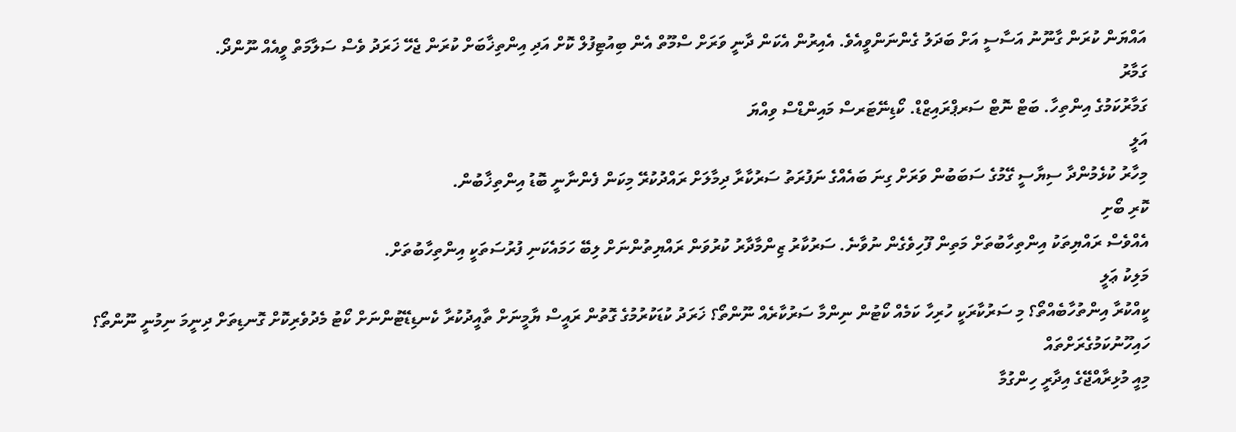އައްޔަން ކުރަން ގާނޫނު އަސާސީ އަށް ބަދަލު ގެންނަންވީއެވެ. އެއިރުން އެކަން ދާނީ ވަރަށް ސްމޫތް އެން ބިއުޓިފުލް ކޮށް އަދި އިންތިޚާބަށް ކުރަން ޖެހޭ ޚަރަދު ވެސް ސަލާމަތް ވީއެއް ނޫންދޯ.
ގަމާރު
ގަމާރުކަމުގެ އިންތިހާ. ބަޓް ނޮޓް ސަރޕްރައިޒްޑް. ކޯޑިނޭޓަރސް މައިންޑްސް ވިއްޔަ
އަލީ
މިހާރު ކުޅެމުންދާ ސިޔާސީ ގޭމުގެ ސަބަބުން ވަރަށް ގިނަ ބައެއްގެ ނަފުރަތު ސަރުކާރާ ދިމާލަށް ރައްދުކުރޭ މިކަން ފެންނާނީ ބޮޑު އިންތިޚާބުން.
ކޮރި ބޯށި
އެއްވެސް ރައްޔިތަކު އިންތިހާބުތަށް މަތިން ފޫހިވެގެން ނުވާނެ. ސަރުކާރު ޒިންމާދާރު ކުރުވަން ރައްޔިތުންނަށް ލިބޭ ހަމައެކަނި ފުރުސަތަކީ އިންތިހާބުތަށް.
މަލިކު ޢަލީ
ކީއްކުރާ އިންތުހާބެއްތޯ؟ މި ސަރުކާރަކީ ހުރިހާ ކަމެއް ކޯޓުން ނިންމާ ސަރުކާރެއް ނޫންތޯ؟ ޚަރަދު ކުޑަކުރުމުގެ ގޮތުން ރައީސް ޔާމީނަށް ތާއީދުކުރާ ކެނޑިޑޭޓުންނަށް ކޯޓު މެދުވެރިކޮށް ގޮނޑިތަށް ދިނީމަ ނިމުނީ ނޫންތޯ؟
ހައިހޫނުކަމުގެރަށްތައް
މިއީ މުޅިރާއްޖޭގެ އިދާރީ ހިންގުމާ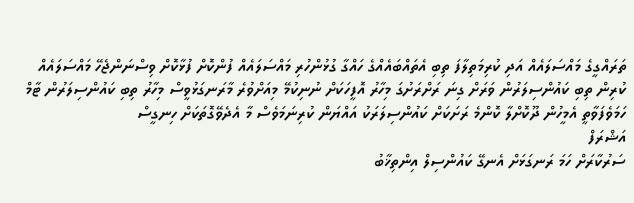ތަރައްގީގެ މައްސަލައެއް އަދި ކުރިމަތިލާފަ ތިބި އެތައްބައެއްގެ ހައްގާ ގުޅުންހުރި މައްސަލައެއް ފުންކޮށް ފުޅާކޮށް ވިސްނަންޖެހޭ މައްސަލައެއް ކުރިން ތިބި ކައުންސިލަރުން ވަރަށް ގިނަ ރަށްރަށުގަ މިހާރު އޮފީހަކަށް ނުނިކުމޭ މިއަށްވުރެ މާރަނގަޅުވީސް މިހާރު ތިބި ކައުންސިލަރުން ޓާމް ހަމަވެފަވާތީ އެމީހުން ދޫކޮށްލާ ކޮންމެ ރަށަކަށް ކައުންސިލަރަކު އައްޔަން ކުރިނަމަވެސް މާ އެދެވޭގޮތަކަށް ހިނގީސް
އަޝްރަފް
ސަރުކާރަށް ހަމަ ރަނގަޅަށް އެނގޭ ކައުންސިލް އިންތިޚާބު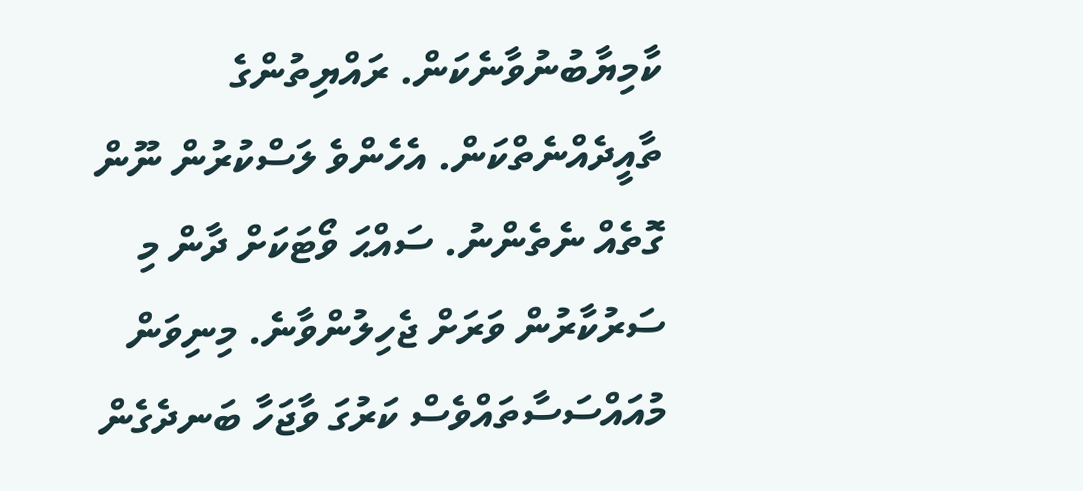ކާމިޔާބުނުވާނެކަން. ރައްޔިތުންގެ ތާއީދެއްނެތްކަން. އެހެންވެ ލަސްކުރުން ނޫން ގޮތެއް ނެތެންނު. ސައްޙަ ވޯޓަކަށް ދާން މި ސަރުކާރުން ވަރަށް ޖެހިލުންވާނެ. މިނިވަން މުއައްސަސާތައްވެސް ކަރުގަ ވާޖަހާ ބަނދެގެން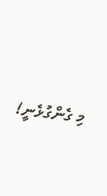މި ގެންގުޅެނީ!